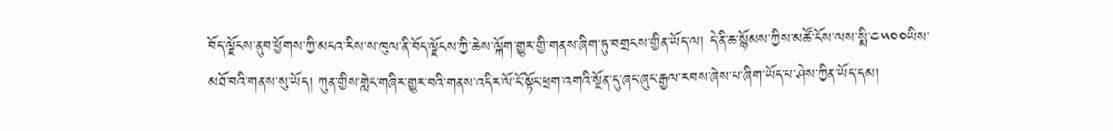བོད་ལྗོངས་ནུབ་ཕྱོགས་ཀྱི་མངའ་རིས་ས་ཁུལ་ནི་བོད་ལྗོངས་ཀྱི་ཆེས་ལྐོག་གྱུར་གྱི་གནས་ཞིག་ཏུ་བགྲངས་གྱིན་ཡོད་ལ། དེ་ནི་ཆ་སྙོམས་ཀྱིས་མཚོ་ངོས་ལས་སྨི་༤༥༠༠ཡིས་མཐོ་བའི་གནས་སུ་ཡོད། ཀུན་གྱིས་གླེང་གཞིར་གྱུར་བའི་གནས་འདིར་ལོ་ངོ་སྟོང་ཕྲག་འགའི་སྔོན་དུ་ཞང་ཞུང་རྒྱལ་རབས་ཞེས་པ་ཞིག་ཡོད་པ་ཤེས་ཀྱིན་ཡོད་དམ།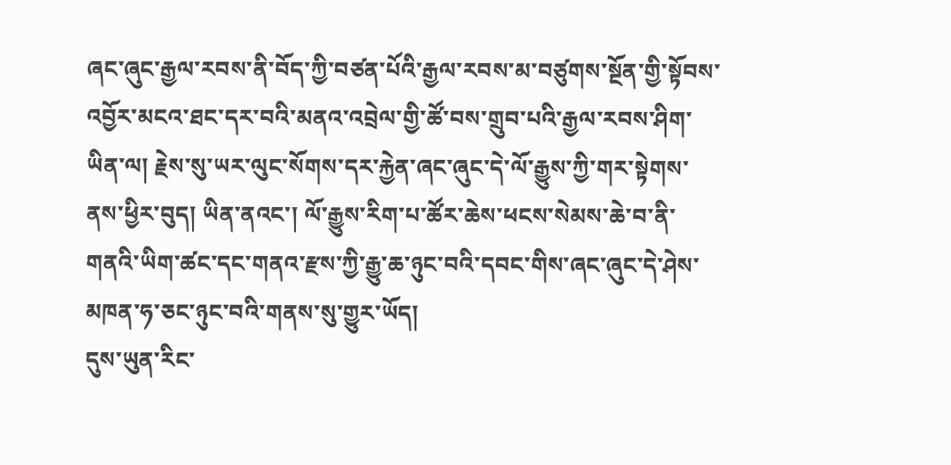ཞང་ཞུང་རྒྱལ་རབས་ནི་བོད་ཀྱི་བཙན་པོའི་རྒྱལ་རབས་མ་བཙུགས་སྔོན་གྱི་སྟོབས་འབྱོར་མངའ་ཐང་དར་བའི་མནའ་འབྲེལ་གྱི་ཚོ་བས་གྲུབ་པའི་རྒྱལ་རབས་ཤིག་ཡིན་ལ། རྗེས་སུ་ཡར་ལུང་སོགས་དར་རྐྱེན་ཞང་ཞུང་དེ་ལོ་རྒྱུས་ཀྱི་གར་སྟེགས་ནས་ཕྱིར་བུད། ཡིན་ནའང་། ལོ་རྒྱུས་རིག་པ་ཚོར་ཆེས་ཕངས་སེམས་ཆེ་བ་ནི་གནའི་ཡིག་ཚང་དང་གནའ་རྫས་ཀྱི་རྒྱུ་ཆ་ཉུང་བའི་དབང་གིས་ཞང་ཞུང་དེ་ཤེས་མཁན་ཧ་ཅང་ཉུང་བའི་གནས་སུ་གྱུར་ཡོད།
དུས་ཡུན་རིང་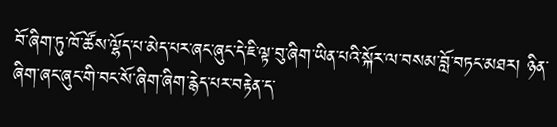བོ་ཞིག་ཏུ་ཁོ་ཚོས་ལྷོད་པ་མེད་པར་ཞང་ཞུང་དེ་ཇི་ལྟ་བུ་ཞིག་ཡིན་པའི་སྐོར་ལ་བསམ་བློ་བཏང་མཐར། ཉིན་ཞིག་ཞང་ཞུང་གི་བང་སོ་ཞིག་ཞིག་རྙེད་པར་བརྟེན་ད་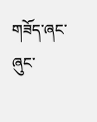གཟོད་ཞང་ཞུང་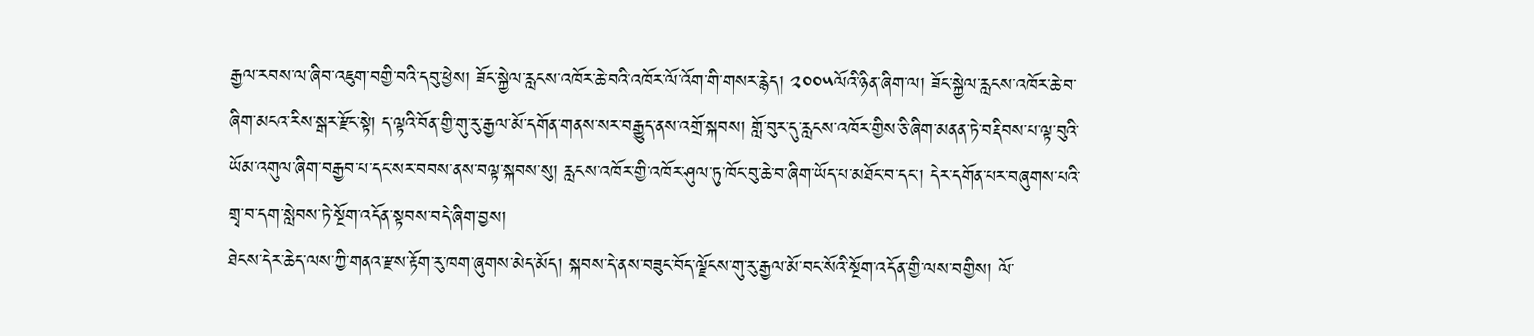རྒྱལ་རབས་ལ་ཞིབ་འཇུག་བགྱི་བའི་དབུ་ཕྱེས། ཟོང་སྐྱེལ་རླངས་འཁོར་ཆེ་བའི་འཁོར་ལོ་འོག་གི་གསར་རྙེད། ༢༠༠༥ལོའི་ཉིན་ཞིག་ལ། ཟོང་སྐྱེལ་རླངས་འཁོར་ཆེ་བ་ཞིག་མངའ་རིས་སྒར་རྫོང་སྟེ། ད་ལྟའི་བོན་གྱི་གུ་རུ་རྒྱལ་མོ་དགོན་གནས་སར་བརྒྱུད་ནས་འགྲོ་སྐབས། གློ་བུར་དུ་རླངས་འཁོར་གྱིས་ཅི་ཞིག་མནན་ཏེ་བརྡིབས་པ་ལྟ་བུའི་ཡོམ་འགུལ་ཞིག་བརྒྱབ་པ་དང་སར་བབས་ནས་བལྟ་སྐབས་སུ། རླངས་འཁོར་གྱི་འཁོར་ཤུལ་ཏུ་ཁོང་བུ་ཆེ་བ་ཞིག་ཡོད་པ་མཐོང་བ་དང་། དེར་དགོན་པར་བཞུགས་པའི་གྲྭ་བ་དག་སླེབས་ཏེ་སྔོག་འདོན་སྟབས་བདེ་ཞིག་བྱས།
ཐེངས་དེར་ཆེད་ལས་ཀྱི་གནའ་རྫས་རྟོག་རུ་ཁག་ཞུགས་མེད་མོད། སྐབས་དེ་ནས་བཟུང་བོད་ལྗོངས་གུ་རུ་རྒྱལ་མོ་བང་སོའི་སྔོག་འདོན་གྱི་ལས་བགྱིས། ལོ་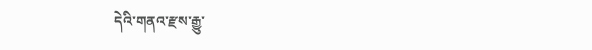དེའི་གནའ་རྫས་རྒྱུ་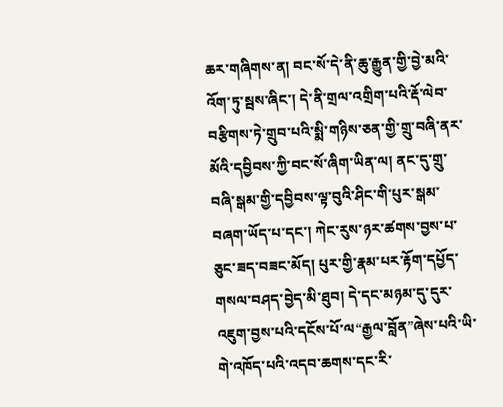ཆར་གཞིགས་ན། བང་སོ་དེ་ནི་ཆུ་རྒྱུན་གྱི་བྱེ་མའི་འོག་ཏུ་སྦས་ཞིང་། དེ་ནི་གྲལ་འགྲིག་པའི་རྡོ་ལེབ་བརྩིགས་ཏེ་གྲུབ་པའི་སྨི་གཉིས་ཅན་གྱི་གྲུ་བཞི་ནར་མོའི་དབྱིབས་ཀྱི་བང་སོ་ཞིག་ཡིན་ལ། ནང་དུ་གྲུ་བཞི་སྒམ་གྱི་དབྱིབས་ལྟ་བུའི་ཤིང་གི་པུར་སྒམ་བཞག་ཡོད་པ་དང་། ཀེང་རུས་ཉར་ཚགས་བྱས་པ་ཅུང་ཟད་བཟང་མོད། པུར་གྱི་རྣམ་པར་རྟོག་དཔྱོད་གསལ་བཤད་བྱེད་མི་ཐུབ། དེ་དང་མཉམ་དུ་དུར་འཇུག་བྱས་པའི་དངོས་པོ་ལ“རྒྱལ་བློན”ཞེས་པའི་ཡི་གེ་འཁོད་པའི་འདབ་ཆགས་དང་རི་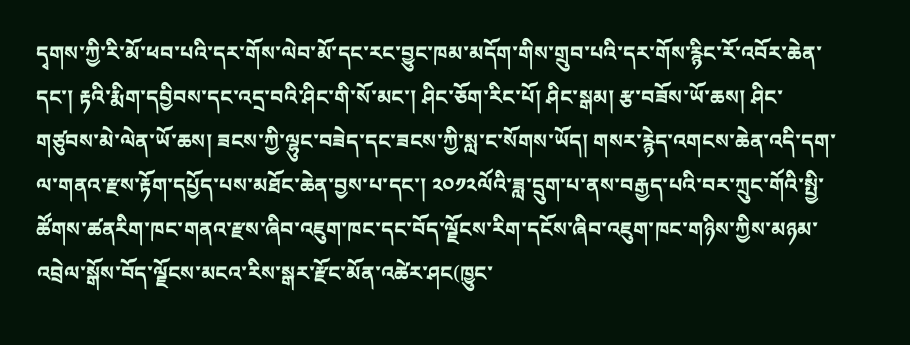དྭགས་ཀྱི་རི་མོ་ཕབ་པའི་དར་གོས་ལེབ་མོ་དང་རང་བྱུང་ཁམ་མདོག་གིས་གྲུབ་པའི་དར་གོས་རྙིང་རོ་འབོར་ཆེན་དང་། རྟའི་རྨིག་དབྱིབས་དང་འདྲ་བའི་ཤིང་གི་སོ་མང་། ཤིང་ཅོག་རིང་པོ། ཤིང་སྒམ། རྩ་བཟོས་ཡོ་ཆས། ཤིང་གཙུབས་མེ་ལེན་ཡོ་ཆས། ཟངས་ཀྱི་ལྷུང་བཟེད་དང་ཟངས་ཀྱི་སླ་ང་སོགས་ཡོད། གསར་རྙེད་འགངས་ཆེན་འདི་དག་ལ་གནའ་རྫས་རྟོག་དཔྱོད་པས་མཐོང་ཆེན་བྱས་པ་དང་། ༢༠༡༢ལོའི་ཟླ་དྲུག་པ་ནས་བརྒྱད་པའི་བར་ཀྲུང་གོའི་སྤྱི་ཚོགས་ཚནརིག་ཁང་གནའ་རྫས་ཞིབ་འཇུག་ཁང་དང་བོད་ལྗོངས་རིག་དངོས་ཞིབ་འཇུག་ཁང་གཉིས་ཀྱིས་མཉམ་འབྲེལ་སྒོས་བོད་ལྗོངས་མངའ་རིས་སྒར་རྫོང་མོན་འཚེར་ཤང(ཁྱུང་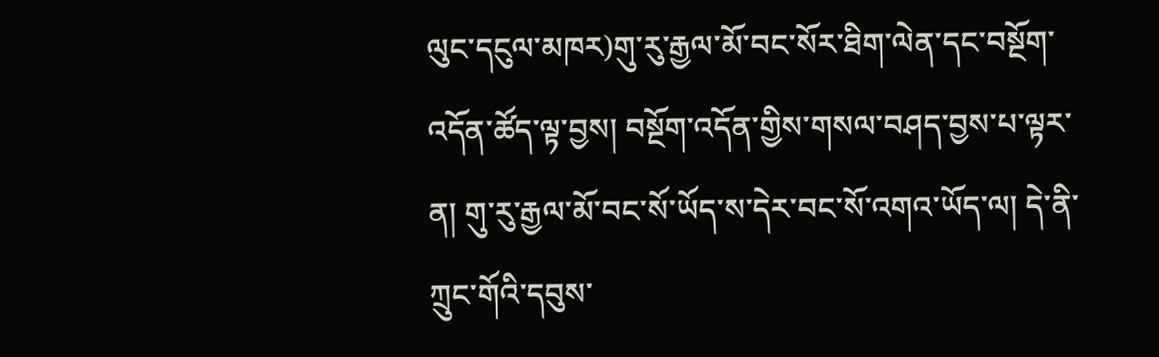ལུང་དངུལ་མཁར)གུ་རུ་རྒྱལ་མོ་བང་སོར་ཐིག་ལེན་དང་བསྔོག་འདོན་ཚོད་ལྟ་བྱས། བསྔོག་འདོན་གྱིས་གསལ་བཤད་བྱས་པ་ལྟར་ན། གུ་རུ་རྒྱལ་མོ་བང་སོ་ཡོད་ས་དེར་བང་སོ་འགའ་ཡོད་ལ། དེ་ནི་ཀྲུང་གོའི་དབུས་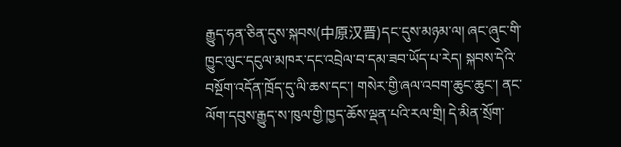རྒྱུད་ཧན་ཅིན་དུས་སྐབས(中原汉晋)དང་དུས་མཉམ་ལ། ཞང་ཞུང་གི་ཁྱུང་ལུང་དངུལ་མཁར་དང་འབྲེལ་བ་དམ་ཟབ་ཡོད་པ་རེད། སྐབས་དེའི་བསྔོག་འདོན་ཁྲོད་དུ་ལི་ཆས་དང་། གསེར་གྱི་ཞལ་འབག་ཆུང་ཆུང་། ནང་ལོག་དབུས་རྒྱུད་ས་ཁུལ་གྱི་ཁྱད་ཆོས་ལྡན་པའི་རལ་གྲི། དེ་མིན་སྲོག་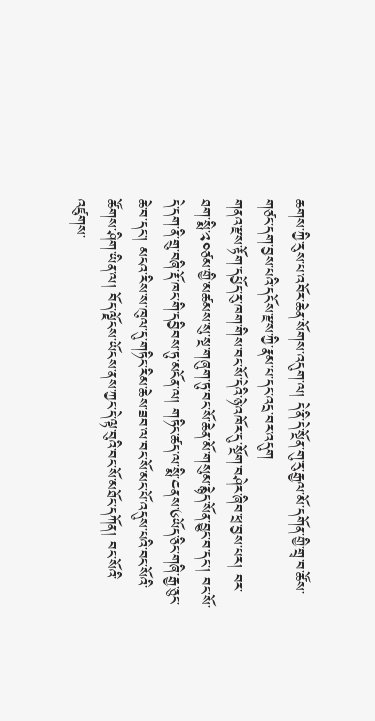ཆགས་ཀྱི་རུས་པ་འབོར་ཆེན་སོགས་འདུག་ལ། དེ་ནི་དེ་སྔོན་གུ་རུ་རྒྱལ་མོ་དགོན་གྱི་གྲྭ་བ་ཚོས་གཙང་དག་བྱས་པའི་དངོས་རྫས་ཀྱི་རྣམ་པ་དང་འདྲ་བར་འདུག
གནའ་རྫས་རྟོག་དཔྱོད་རུ་ཁག་གིས་བང་སོ་དེའི་ཉེ་འཁོར་དུ་སྔོག་བཤེར་ཞིབ་ཕྲ་བྱས་པར། བར་ཐག་སྨི་༢༠ཙམ་གྱི་མཚམས་སུ་སྔ་གཞུག་ཏུ་བང་སོ་ཆེན་མོ་གསུམ་རྙེད་སོན་བྱུང་བ་དང་། བང་སོ་དེ་དག་ནི་གྲུ་བཞི་རྡོ་ཁང་གི་དབྱིབས་ཏུ་མངོན་ལ། གཏིང་ཚད་ལ་སྨི་༤ནས་༦ཡོད་ཅིང་གཞི་རྒྱ་ཅུང་ཆེ་བ་དང་། མངའ་རིས་ས་ཁུལ་དུ་གཏིང་རིམ་ཆེས་ཟབ་ལ་བང་སོ་མང་པོ་འདུས་པའི་བང་སོའི་ཚོགས་ཤིག་ཡིན་ལ། བོད་ལྗོངས་ཡོངས་ནས་ཀྱང་དེ་ལྟ་བུའི་བང་སོ་མཐོང་དཀོན། བང་སོའི་འཛུགས་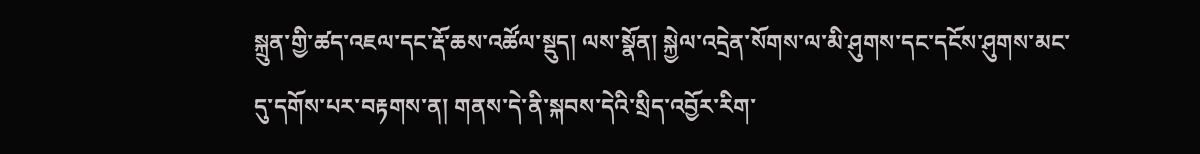སྐྲུན་གྱི་ཚད་འཇལ་དང་རྡོ་ཆས་འཚོལ་སྡུད། ལས་སྣོན། སྐྱེལ་འདྲེན་སོགས་ལ་མི་ཤུགས་དང་དངོས་ཤུགས་མང་དུ་དགོས་པར་བརྟགས་ན། གནས་དེ་ནི་སྐབས་དེའི་སྲིད་འབྱོར་རིག་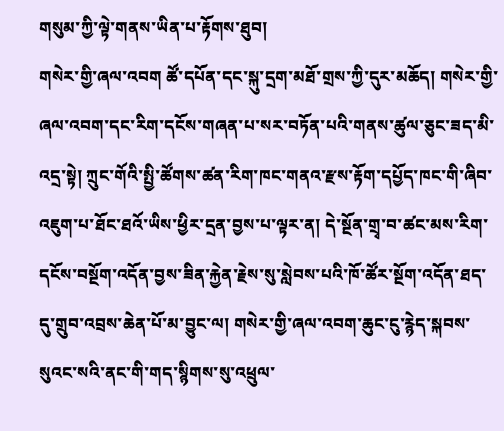གསུམ་ཀྱི་ལྟེ་གནས་ཡིན་པ་རྟོགས་ཐུབ།
གསེར་གྱི་ཞལ་འབག ཚོ་དཔོན་དང་སྐུ་དྲག་མཐོ་གྲས་ཀྱི་དུར་མཆོད། གསེར་གྱི་ཞལ་འབག་དང་རིག་དངོས་གཞན་པ་སར་བཏོན་པའི་གནས་ཚུལ་ཅུང་ཟད་མི་འདྲ་སྟེ། ཀྲུང་གོའི་སྤྱི་ཚོགས་ཚན་རིག་ཁང་གནའ་རྫས་རྟོག་དཔྱོད་ཁང་གི་ཞིབ་འཇུག་པ་ཐོང་ཐའོ་ཡིས་ཕྱིར་དྲན་བྱས་པ་ལྟར་ན། དེ་སྔོན་གྲྭ་བ་ཚང་མས་རིག་དངོས་བསྔོག་འདོན་བྱས་ཟིན་རྐྱེན་རྗེས་སུ་སླེབས་པའི་ཁོ་ཚོར་སྔོག་འདོན་ཐད་དུ་གྲུབ་འབྲས་ཆེན་པོ་མ་བྱུང་ལ། གསེར་གྱི་ཞལ་འབག་ཆུང་ངུ་རྙེད་སྐབས་སུའང་སའི་ནང་གི་གད་སྙིགས་སུ་འཕྲུལ་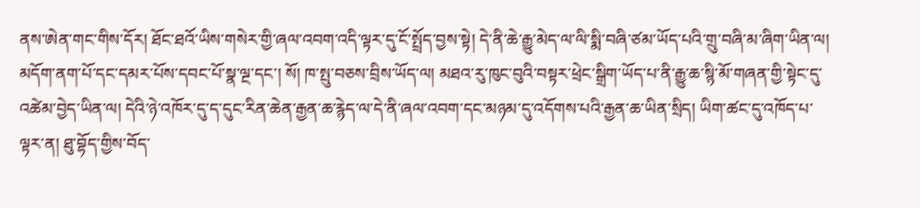ནས་ཨེན་གང་གིས་དོར། ཐོང་ཐའོ་ཡིས་གསེར་གྱི་ཞལ་འབག་འདི་ལྟར་དུ་ངོ་སྤྲོད་བྱས་སྟེ། དེ་ནི་ཆེ་རྒྱུ་མེད་ལ་ལི་སྨི་བཞི་ཙམ་ཡོད་པའི་གྲུ་བཞི་མ་ཞིག་ཡིན་ལ། མདོག་ནག་པོ་དང་དམར་པོས་དབང་པོ་སྣ་ལྔ་དང་། སོ། ཁ་སྤུ་བཅས་བྲིས་ཡོད་ལ། མཐའ་རུ་ཁུང་བུའི་བསྟར་ཕྲེང་སྒྲིག་ཡོད་པ་ནི་རྒྱུ་ཆ་སྙི་མོ་གཞན་གྱི་སྟེང་དུ་འཚེམ་བྱེད་ཡིན་ལ། དེའི་ཉེ་འཁོར་དུ་ད་དུང་རིན་ཆེན་རྒྱན་ཆ་རྙེད་ལ་དེ་ནི་ཞལ་འབག་དང་མཉམ་དུ་འདོགས་པའི་རྒྱན་ཆ་ཡིན་སྲིད། ཡིག་ཚང་དུ་འཁོད་པ་ལྟར་ན། ཐུ་བྷོད་གྱིས་བོད་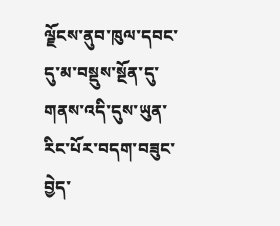ལྗོངས་ནུབ་ཁུལ་དབང་དུ་མ་བསྡུས་སྔོན་དུ་གནས་འདི་དུས་ཡུན་རིང་པོར་བདག་བཟུང་བྱེད་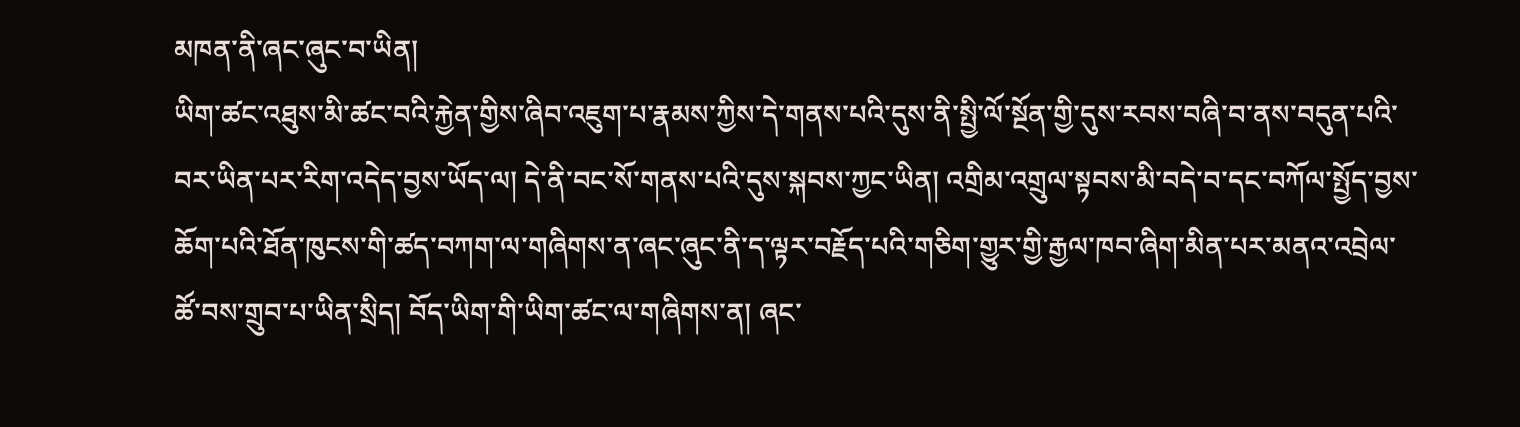མཁན་ནི་ཞང་ཞུང་བ་ཡིན།
ཡིག་ཚང་འཐུས་མི་ཚང་བའི་རྐྱེན་གྱིས་ཞིབ་འཇུག་པ་རྣམས་ཀྱིས་དེ་གནས་པའི་དུས་ནི་སྤྱི་ལོ་སྔོན་གྱི་དུས་རབས་བཞི་བ་ནས་བདུན་པའི་བར་ཡིན་པར་རིག་འདེད་བྱས་ཡོད་ལ། དེ་ནི་བང་སོ་གནས་པའི་དུས་སྐབས་ཀྱང་ཡིན། འགྲིམ་འགྲུལ་སྟབས་མི་བདེ་བ་དང་བཀོལ་སྤྱོད་བྱས་ཆོག་པའི་ཐོན་ཁུངས་གི་ཚད་བཀག་ལ་གཞིགས་ན་ཞང་ཞུང་ནི་ད་ལྟར་བརྗོད་པའི་གཅིག་གྱུར་གྱི་རྒྱལ་ཁབ་ཞིག་མིན་པར་མནའ་འབྲེལ་ཚོ་བས་གྲུབ་པ་ཡིན་སྲིད། བོད་ཡིག་གི་ཡིག་ཚང་ལ་གཞིགས་ན། ཞང་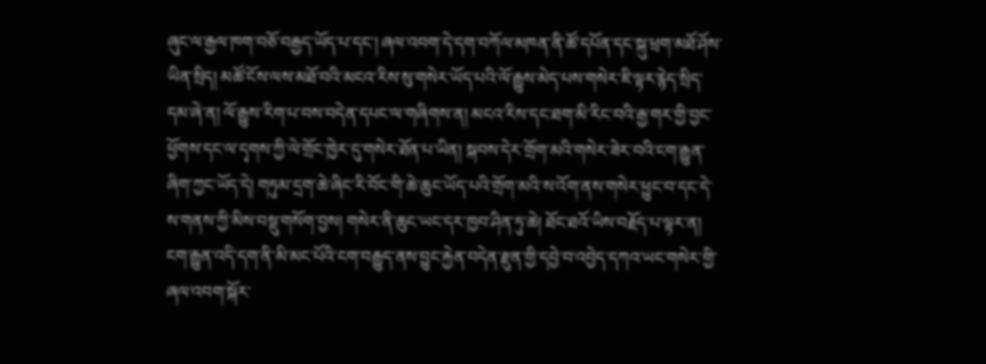ཞུང་ལ་རྒྱལ་ཁག་བཅོ་བརྒྱད་ཡོད་པ་དང་། ཞལ་འབག་དེ་དག་བཀོལ་མཁན་ནི་ཚོ་དཔོན་དང་སྐུ་ཕྲག་མཐོ་ཤོས་ཡིན་སྲིད། མཚོ་ངོས་ལས་མཐོ་བའི་མངའ་རིས་སུ་གསེར་ཡོད་པའི་ལོ་རྒྱུས་མེད་པས་གསེར་ཇི་ལྟར་རྙེད་སྲིད་དམ་ཞེ་ན། ལོ་རྒྱུས་རིག་པ་བས་བདེན་དཔང་ལ་གཞིགས་ན། མངའ་རིས་དང་ཐག་མི་རིང་བའི་རྒྱ་གར་གྱི་བྱང་ཕྱོགས་དང་ལ་དྭགས་ཀྱི་ལེ་གྲོང་ཁྱེར་དུ་གསེར་ཐོན་པ་ཡིན། སྐབས་དེར་གྲོག་མའི་གསེར་ཟེར་བའི་ངག་རྒྱུན་ཞིག་ཀྱང་ཡོད་དེ། གཏུམ་དྲག་ཆེ་ཞིང་རི་བོང་གི་ཆེ་ཆུང་ཡོད་པའི་གྲོག་མའི་ས་འོག་ནས་གསེར་ཕྱུང་བ་དང་དེ་ས་གནས་ཀྱི་མིས་བསྡུ་གསོག་བྱས། གསེར་ནི་ཆུང་ཡང་དར་ཁྱབ་ཤིན་ཏུ་ཆེ། ཐོང་ཐའོ་ཡིས་བརྗོད་པ་ལྟར་ན། ངག་རྒྱུན་འདི་དག་ནི་མི་མང་པོའི་ངག་བརྒྱུད་ནས་བྱུང་རྐྱེན་བདེན་རྫུན་གྱི་དབྱེ་བ་འབྱེད་དཀའ་ཡང་གསེར་གྱི་ཞལ་འབག་སྐོར་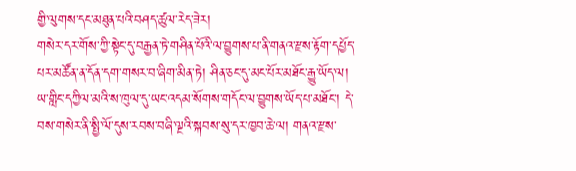གྱི་ལུགས་དང་མཐུན་པའི་བཤད་ཚུལ་རེད་ཟེར།
གསེར་དར་གོས་ཀྱི་སྟེང་དུ་བརྒྱན་ཏེ་གཤིན་པོའི་ལ་བྱུགས་པ་ནི་གནའ་རྫས་རྟོག་དཔྱོད་པར་མཚོན་ན་དོན་དག་གསར་བ་ཞིག་མིན་ཏེ། ཤིན་ཅང་དུ་མང་པོར་མཐོང་རྒྱུ་ཡོད་ལ། ཡ་གླིང་དཀྱིལ་མའི་ས་ཁུལ་དུ་ཡང་འདམ་སོགས་གདོང་ལ་བྱུགས་ཡོད་པ་མཐོང་། དེ་བས་གསེར་ནི་སྤྱི་ལོ་དུས་རབས་བཞི་ལྔའི་སྐབས་སུ་དར་ཁྱབ་ཆེ་ལ། གནའ་རྫས་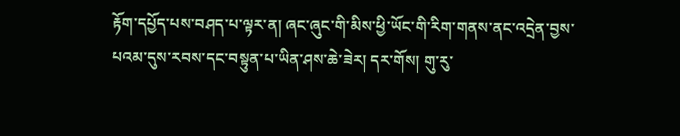རྟོག་དཔྱོད་པས་བཤད་པ་ལྟར་ན། ཞང་ཞུང་གི་མིས་ཕྱི་ཡོང་གི་རིག་གནས་ནང་འདྲེན་བྱས་པའམ་དུས་རབས་དང་བསྟུན་པ་ཡིན་ཤས་ཆེ་ཟེར། དར་གོས། གུ་རུ་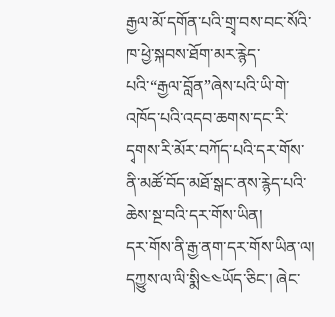རྒྱལ་མོ་དགོན་པའི་གྲྭ་བས་བང་སོའི་ཁ་ཕྱེ་སྐབས་ཐོག་མར་རྙེད་པའི་“རྒྱལ་བློན”ཞེས་པའི་ཡི་གེ་འཁོད་པའི་འདབ་ཆགས་དང་རི་དྭགས་རི་མོར་བཀོད་པའི་དར་གོས་ནི་མཚོ་བོད་མཐོ་སྒང་ནས་རྙེད་པའི་ཆེས་སྔ་བའི་དར་གོས་ཡིན།
དར་གོས་ནི་རྒྱ་ནག་དར་གོས་ཡིན་ལ། དཀྱུས་ལ་ལི་སྨི༤༤ཡོད་ཅིང་། ཞེང་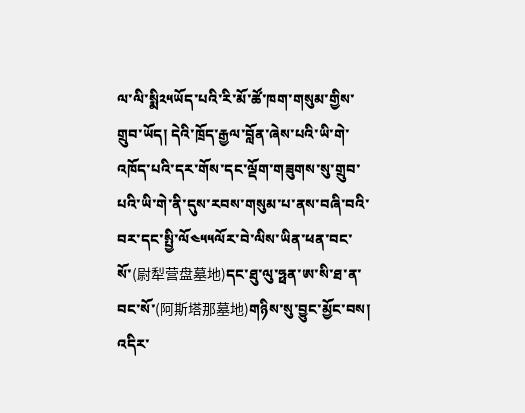ལ་ལི་སྨི༢༥ཡོད་པའི་རི་མོ་ཚོ་ཁག་གསུམ་གྱིས་གྲུབ་ཡོད། དེའི་ཁྲོད་རྒྱལ་བློན་ཞེས་པའི་ཡི་གེ་འཁོད་པའི་དར་གོས་དང་ལྡོག་གཟུགས་སུ་གྲུབ་པའི་ཡི་གེ་ནི་དུས་རབས་གསུམ་པ་ནས་བཞི་བའི་བར་དང་སྤྱི་ལོ༤༥༥ལོར་བེ་ལིས་ཡིན་ཕན་བང་སོ་(尉犁营盘墓地)དང་ཐུ་ལུ་ཧྥན་ཨ་སི་ཐ་ན་བང་སོ་(阿斯塔那墓地)གཉིས་སུ་བྱུང་མྱོང་བས། འདིར་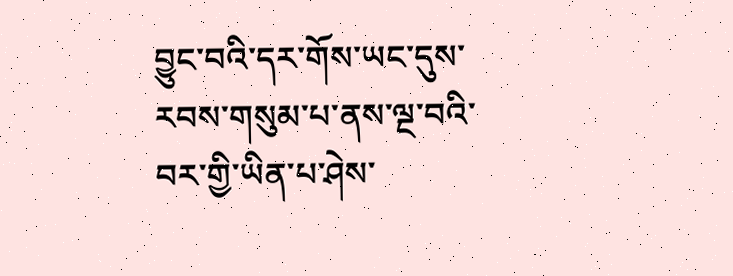བྱུང་བའི་དར་གོས་ཡང་དུས་རབས་གསུམ་པ་ནས་ལྔ་བའི་བར་གྱི་ཡིན་པ་ཤེས་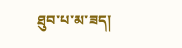ཐུབ་པ་མ་ཟད།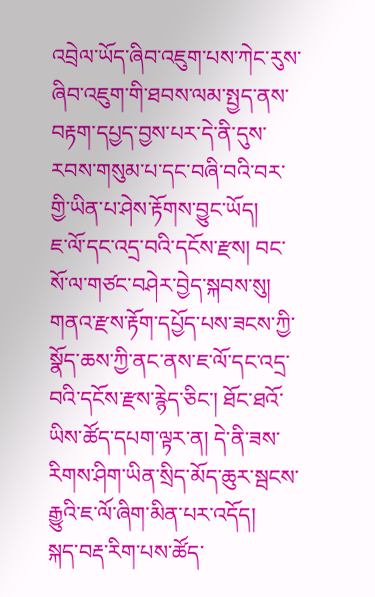འབྲེལ་ཡོད་ཞིབ་འཇུག་པས་ཀེང་རུས་ཞིབ་འཇུག་གི་ཐབས་ལམ་སྤྱད་ནས་བརྟག་དཔྱད་བྱས་པར་དེ་ནི་དུས་རབས་གསུམ་པ་དང་བཞི་བའི་བར་གྱི་ཡིན་པ་ཤེས་རྟོགས་བྱུང་ཡོད།
ཇ་ལོ་དང་འདྲ་བའི་དངོས་རྫས། བང་སོ་ལ་གཙང་བཤེར་བྱེད་སྐབས་སུ། གནའ་རྫས་རྟོག་དཔྱོད་པས་ཟངས་ཀྱི་སྣོད་ཆས་ཀྱི་ནང་ནས་ཇ་ལོ་དང་འདྲ་བའི་དངོས་རྫས་རྙེད་ཅིང་། ཐོང་ཐའོ་ཡིས་ཚོད་དཔག་ལྟར་ན། དེ་ནི་ཟས་རིགས་ཤིག་ཡིན་སྲིད་མོད་ཆུར་སྦངས་རྒྱུའི་ཇ་ལོ་ཞིག་མིན་པར་འདོད།
སྐད་བརྡ་རིག་པས་ཚོད་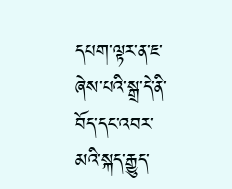དཔག་ལྟར་ན་ཇ་ཞེས་པའི་སྒྲ་དེ་ནི་བོད་དང་འབར་མའི་སྐད་རྒྱུད་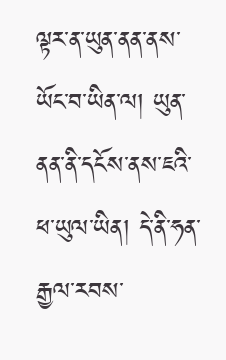ལྟར་ན་ཡུན་ནན་ནས་ཡོང་བ་ཡིན་ལ། ཡུན་ནན་ནི་དངོས་ནས་ཇའི་ཕ་ཡུལ་ཡིན། དེ་ནི་ཧན་རྒྱལ་རབས་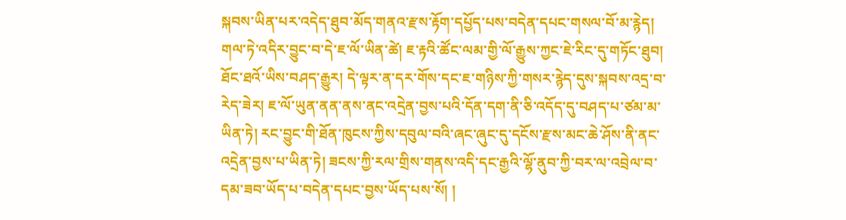སྐབས་ཡིན་པར་འདེད་ཐུབ་མོད་གནའ་རྫས་རྟོག་དཔྱོད་པས་བདེན་དཔང་གསལ་བོ་མ་རྙེད། གལ་ཏེ་འདིར་བྱུང་བ་དེ་ཇ་ལོ་ཡིན་ཚེ། ཇ་རྟའི་ཚོང་ལམ་གྱི་ལོ་རྒྱུས་ཀྱང་ཇེ་རིང་དུ་གཏོང་ཐུབ། ཐོང་ཐའོ་ཡིས་བཤད་རྒྱུར། དེ་ལྟར་ན་དར་གོས་དང་ཇ་གཉིས་ཀྱི་གསར་རྙེད་དུས་སྐབས་འདྲ་བ་རེད་ཟེར། ཇ་ལོ་ཡུན་ནན་ནས་ནང་འདྲེན་བྱས་པའི་དོན་དག་ནི་ཅི་འདོད་དུ་བཤད་པ་ཙམ་མ་ཡིན་ཏེ། རང་བྱུང་གི་ཐོན་ཁུངས་ཀྱིས་དབུལ་བའི་ཞང་ཞུང་དུ་དངོས་རྫས་མང་ཆེ་ཤོས་ནི་ནང་འདྲེན་བྱས་པ་ཡིན་ཏེ། ཟངས་ཀྱི་རལ་གྲིས་གནས་འདི་དང་རྒྱའི་ལྷོ་ནུབ་ཀྱི་བར་ལ་འབྲེལ་བ་དམ་ཟབ་ཡོད་པ་བདེན་དཔང་བྱས་ཡོད་པས་སོ། །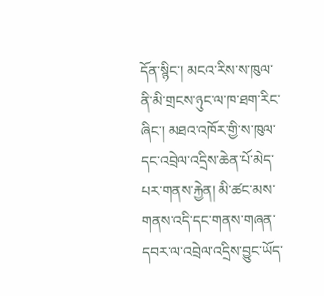དོན་སྙིང་། མངའ་རིས་ས་ཁུལ་ནི་མི་གྲངས་ཉུང་ལ་ཁ་ཐག་རིང་ཞིང་། མཐའ་འཁོར་གྱི་ས་ཁུལ་དང་འབྲེལ་འདྲིས་ཆེན་པོ་མེད་པར་གནས་རྐྱེན། མི་ཚང་མས་གནས་འདི་དང་གནས་གཞན་དབར་ལ་འབྲེལ་འདྲིས་བྱུང་ཡོད་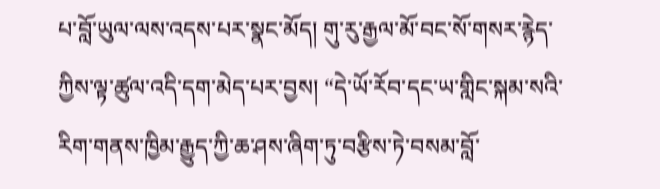པ་བློ་ཡུལ་ལས་འདས་པར་སྣང་མོད། གུ་རུ་རྒྱལ་མོ་བང་སོ་གསར་རྙེད་ཀྱིས་ལྟ་ཚུལ་འདི་དག་མེད་པར་བྱས། “དེ་ཡོ་རོབ་དང་ཡ་གླིང་སྐམ་སའི་རིག་གནས་ཁྱིམ་རྒྱུད་ཀྱི་ཆ་ཤས་ཞིག་ཏུ་བརྩིས་ཏེ་བསམ་བློ་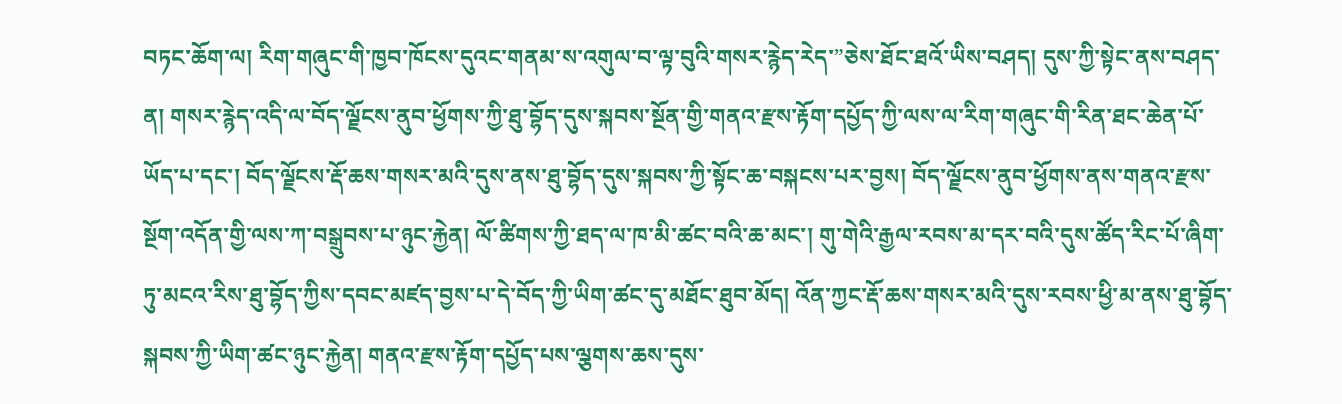བཏང་ཆོག་ལ། རིག་གཞུང་གི་ཁྱབ་ཁོངས་དུའང་གནམ་ས་འགུལ་བ་ལྟ་བུའི་གསར་རྙེད་རེད་”ཅེས་ཐོང་ཐའོ་ཡིས་བཤད། དུས་ཀྱི་སྟེང་ནས་བཤད་ན། གསར་རྙེད་འདི་ལ་བོད་ལྗོངས་ནུབ་ཕྱོགས་ཀྱི་ཐུ་བྷོད་དུས་སྐབས་སྔོན་གྱི་གནའ་རྫས་རྟོག་དཔྱོད་ཀྱི་ལས་ལ་རིག་གཞུང་གི་རིན་ཐང་ཆེན་པོ་ཡོད་པ་དང་། བོད་ལྗོངས་རྡོ་ཆས་གསར་མའི་དུས་ནས་ཐུ་བྷོད་དུས་སྐབས་ཀྱི་སྟོང་ཆ་བསྐངས་པར་བྱས། བོད་ལྗོངས་ནུབ་ཕྱོགས་ནས་གནའ་རྫས་སྔོག་འདོན་གྱི་ལས་ཀ་བསྒྲུབས་པ་ཉུང་རྐྱེན། ལོ་ཚིགས་ཀྱི་ཐད་ལ་ཁ་མི་ཚང་བའི་ཆ་མང་། གུ་གེའི་རྒྱལ་རབས་མ་དར་བའི་དུས་ཚོད་རིང་པོ་ཞིག་ཏུ་མངའ་རིས་ཐུ་བྷོད་ཀྱིས་དབང་མཛད་བྱས་པ་དེ་བོད་ཀྱི་ཡིག་ཚང་དུ་མཐོང་ཐུབ་མོད། འོན་ཀྱང་རྡོ་ཆས་གསར་མའི་དུས་རབས་ཕྱི་མ་ནས་ཐུ་བྷོད་སྐབས་ཀྱི་ཡིག་ཚང་ཉུང་རྐྱེན། གནའ་རྫས་རྟོག་དཔྱོད་པས་ལྕགས་ཆས་དུས་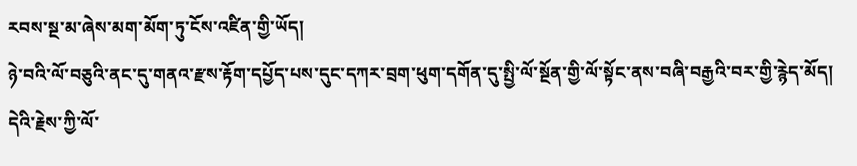རབས་སྔ་མ་ཞེས་མག་མོག་ཏུ་ངོས་འཛིན་གྱི་ཡོད།
ཉེ་བའི་ལོ་བཅུའི་ནང་དུ་གནའ་རྫས་རྟོག་དཔྱོད་པས་དུང་དཀར་བྲག་ཕུག་དགོན་དུ་སྤྱི་ལོ་སྔོན་གྱི་ལོ་སྟོང་ནས་བཞི་བརྒྱའི་བར་གྱི་རྙེད་མོད། དེའི་རྗེས་ཀྱི་ལོ་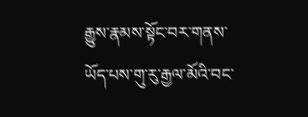རྒྱུས་རྣམས་སྟོང་བར་གནས་ཡོད་པས་གུ་རུ་རྒྱལ་མོའི་བང་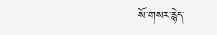སོ་གསར་རྙེད་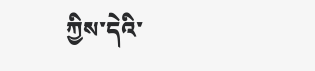ཀྱིས་དེའི་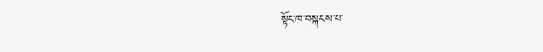སྟོང་ཁ་བསྐངས་པ་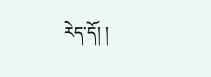རེད་དོ། །